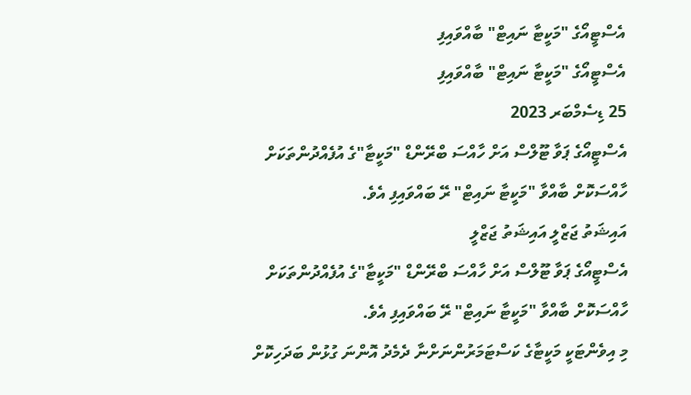އެސްޓީއޯގެ "މަކީޓާ ނައިޓް" ބާއްވައިފި
އެސްޓީއޯގެ "މަކީޓާ ނައިޓް" ބާއްވައިފި
25 ޑިސެމްބަރ 2023
އެސްޓީއޯގެ ޕަވާ ޓޫލްސް އަށް ހާއްސަ ބްރޭންޑް "މަކީޓާ"ގެ އުފެއްދުންތަކަށް ހާއްސަކޮށް ބާއްވާ "މަކީޓާ ނައިޓް" ރޭ ބައްވައިފި އެވެ.
އައިޝަތު ޖަޒްލީ އައިޝަތު ޖަޒްލީ
އެސްޓީއޯގެ ޕަވާ ޓޫލްސް އަށް ހާއްސަ ބްރޭންޑް "މަކީޓާ"ގެ އުފެއްދުންތަކަށް ހާއްސަކޮށް ބާއްވާ "މަކީޓާ ނައިޓް" ރޭ ބައްވައިފި އެވެ.
މި އިވެންޓަކީ މަކީޓާގެ ކަސްޓަމަރުންނަށްނާ ދެމެދު އޮންނަ ގުޅުން ބަދަހިކޮށް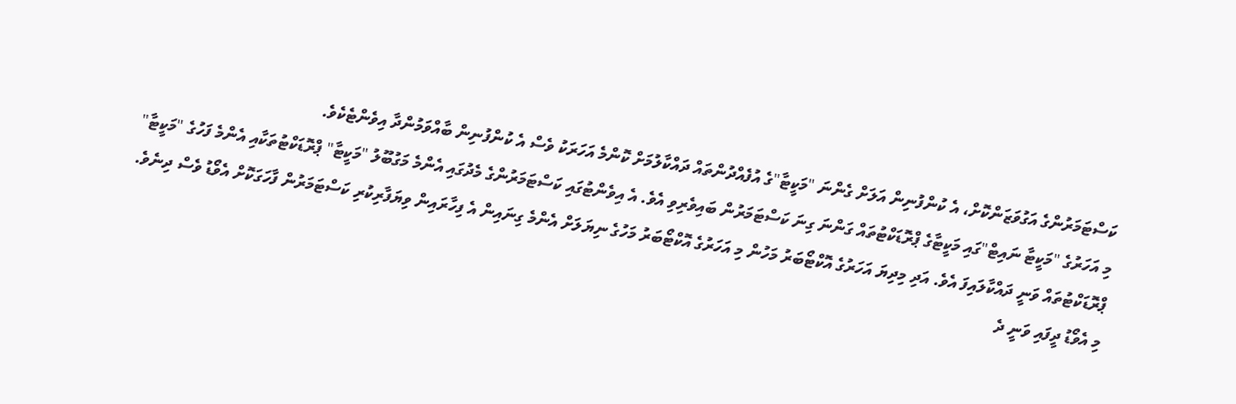ކަސްޓަމަރުންގެ އަގުވަޒަންކޮށް، އެ ކުންފުނިން އަލަށް ގެންނަ "މަކީޓާ"ގެ އުފެއްދުންތައް ދައްކާލުމަށް ކޮންމެ އަހަރަކު ވެސް އެ ކުންފުނިން ބާއްވަމުންދާ އިވެންޓެކެވެ.
މި އަހަރުގެ "މަކީޓާ ނައިޓް"ގައި މަކީޓާގެ ޕްރޮޑަކްޓުތައް ގަންނަ ގިނަ ކަސްޓަމަރުން ބައިވެރިވި އެވެ. އެ އިވެންޓުގައި ކަސްޓަމަރުންގެ މެދުގައި އެންމެ މަގުބޫލު "މަކީޓާ" ޕްރޮޑަކްޓުތަކާއި އެންމެ ފަހުގެ "މަކީޓާ" ޕްރޮޑަކްޓުތައް ވަނީ ދައްކާލައިފަ އެވެ. އަދި މިދިޔަ އަހަރުގެ އޮކްޓޯބަރު މަހުން މި އަހަރުގެ އޮކްޓޯބަރު މަހުގެ ނިޔަލަށް އެންމެ ގިނައިން އެ ފިހާރައިން ވިޔަފާރިކުރި ކަސްޓަމަރުން ފާހަގަކޮށް އެވޯޑު ވެސް ދިނެވެ.
މި އެވޯޑު ދީފައި ވަނީ ދެ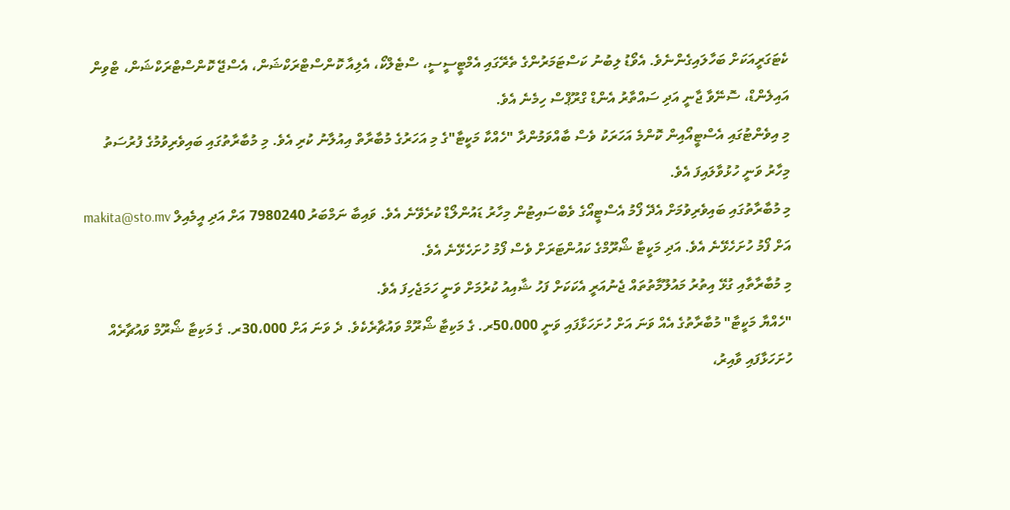ކެޓަގަރީއަކަށް ބަހާލައިގެންނެވެ. އެވޯޑު ލިބުނު ކަސްޓަމަރުންގެ ތެރޭގައި އެމްޓީސީސީ، ސްޓެލްކޯ، އެލިއާ ކޮންސްޓްރަކްޝަން، އެސްޖޭ ކޮންސްޓްރަކްޝަން، ޓްވިން އައިލެންޑް، ސޮނޭވާ ޖާނީ އަދި ސައްތާރު އެންޑް ގްރޫޕްސް ހިމެނެ އެވެ.
މި އިވެންޓުގައި އެސްޓީއޯއިން ކޮންމެ އަހަރަކު ވެސް ބާއްވަމުންދާ "ހެއްކާ މަކީޓާ"ގެ މި އަހަރުގެ މުބާރާތް އިއުލާނު ކުރި އެވެ. މި މުބާރާތުގައި ބައިވެރިވުމުގެ ފުރުސަތު މިހާރު ވަނީ ހުޅުވާލައިފަ އެވެ.
މި މުބާރާތުގައި ބައިވެރިވުމަށް އެދޭ ފޯމު އެސްޓީއޯގެ ވެބްސައިޓުން މިހާރު ޑައުންލޯޑް ކުރެވޭނެ އެވެ. ވައިބާ ނަމްބަރު 7980240 އަށް އަދި އީމެއިލް makita@sto.mv އަށް ފޯމު ހުށަހެޅޭނެ އެވެ. އަދި މަކީޓާ ޝޯރޫމްގެ ކައުންޓަރަށް ވެސް ފޯމު ހުށަހެޅޭނެ އެވެ.
މި މުބާރާތާއި ގުޅޭ އިތުރު މައުލޫމާތުތައް ޖެނުއަރީ އެކަކަށް ފަހު ޝާއިއު ކުރުމަށް ވަނީ ހަމަޖެހިފަ އެވެ.
"ހެއްޔާ މަކީޓާ" މުބާރާތުގެ އެއް ވަނަ އަށް ހުށަހަޅާފައި ވަނީ 50،000ރ. ގެ މަކިޓާ ޝޯރޫމް ވައުޗާރެކެވެ. ދެ ވަނަ އަށް 30،000ރ. ގެ މަކިޓާ ޝޯރޫމް ވައުޗާރެއް ހުށަހަޅާފައި ވާއިރު،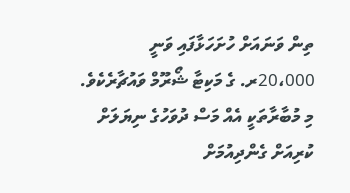ތިން ވަނައަށް ހުށަހަޅާފައި ވަނީ 20،000ރ. ގެ މަކިޓާ ޝޯރޫމް ވައުޗާރެކެވެ.
މި މުބާރާތަކީ އެއް މަސް ދުވަހުގެ ނިޔަލަށް ކުރިއަށް ގެންދިއުމަށް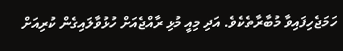ހަމަޖެހިފައިވާ މުބާރާތެކެވެ. އަދި މިއީ މުޅި ރާއްޖެއަށް ހުޅުވާލައިގެން ކުރިއަށް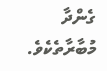ގެންދާ މުބާރާތެކެވެ.